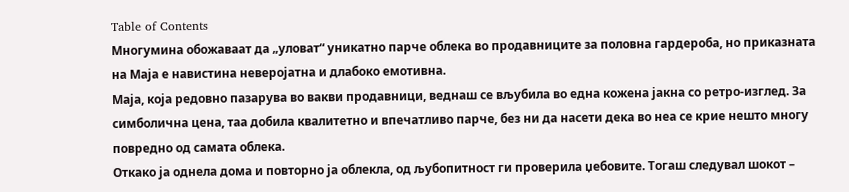Table of Contents
Многумина обожаваат да „уловат“ уникатно парче облека во продавниците за половна гардероба, но приказната на Маја е навистина неверојатна и длабоко емотивна.
Маја, која редовно пазарува во вакви продавници, веднаш се вљубила во една кожена јакна со ретро-изглед. За симболична цена, таа добила квалитетно и впечатливо парче, без ни да насети дека во неа се крие нешто многу повредно од самата облека.
Откако ја однела дома и повторно ја облекла, од љубопитност ги проверила џебовите. Тогаш следувал шокот –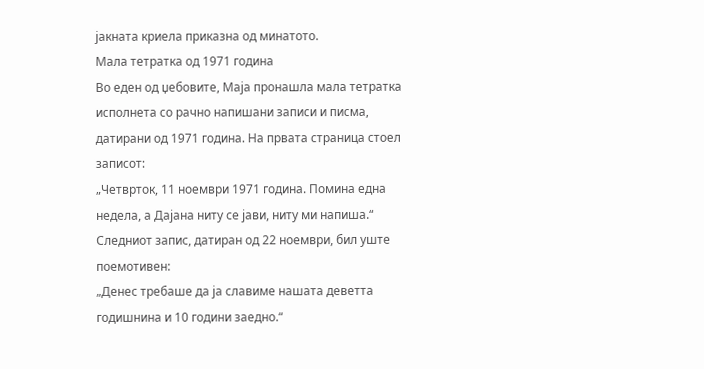јакната криела приказна од минатото.
Мала тетратка од 1971 година
Во еден од џебовите, Маја пронашла мала тетратка исполнета со рачно напишани записи и писма, датирани од 1971 година. На првата страница стоел записот:
„Четврток, 11 ноември 1971 година. Помина една недела, а Дајана ниту се јави, ниту ми напиша.“
Следниот запис, датиран од 22 ноември, бил уште поемотивен:
„Денес требаше да ја славиме нашата деветта годишнина и 10 години заедно.“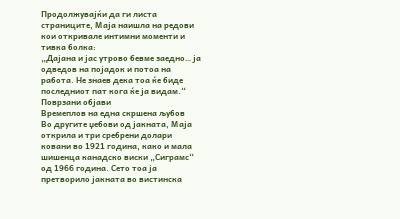Продолжувајќи да ги листа страниците, Маја наишла на редови кои откривале интимни моменти и тивка болка:
„Дајана и јас утрово бевме заедно… ја одведов на појадок и потоа на работа. Не знаев дека тоа ќе биде последниот пат кога ќе ја видам.“
Поврзани објави
Времеплов на една скршена љубов
Во другите џебови од јакната, Маја открила и три сребрени долари ковани во 1921 година, како и мала шишенца канадско виски „Сиграмс“ од 1966 година. Сето тоа ја претворило јакната во вистинска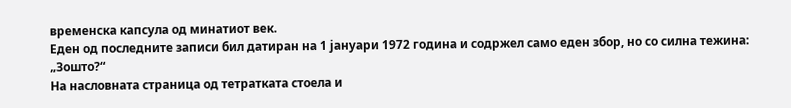временска капсула од минатиот век.
Еден од последните записи бил датиран на 1 јануари 1972 година и содржел само еден збор, но со силна тежина:
„Зошто?“
На насловната страница од тетратката стоела и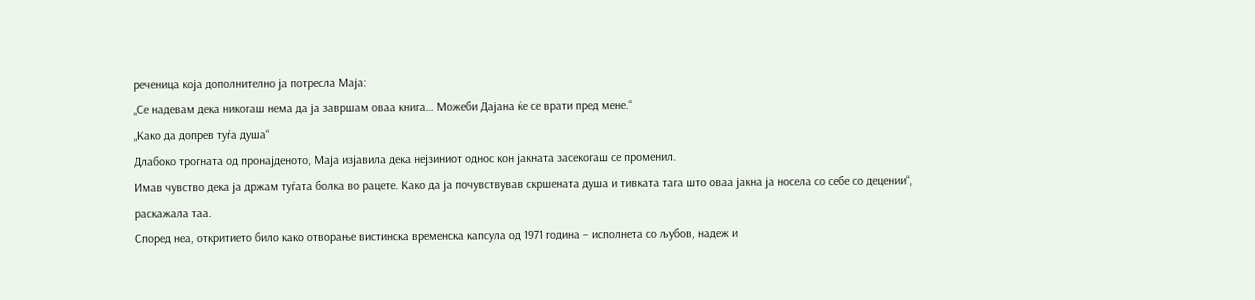реченица која дополнително ја потресла Маја:
„Се надевам дека никогаш нема да ја завршам оваа книга… Можеби Дајана ќе се врати пред мене.“
„Како да допрев туѓа душа“
Длабоко трогната од пронајденото, Маја изјавила дека нејзиниот однос кон јакната засекогаш се променил.
Имав чувство дека ја држам туѓата болка во рацете. Како да ја почувствував скршената душа и тивката тага што оваа јакна ја носела со себе со децении“, раскажала таа.
Според неа, откритието било како отворање вистинска временска капсула од 1971 година – исполнета со љубов, надеж и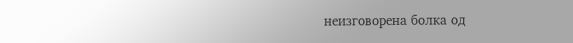неизговорена болка од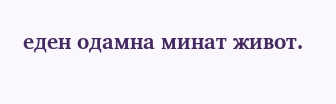еден одамна минат живот.